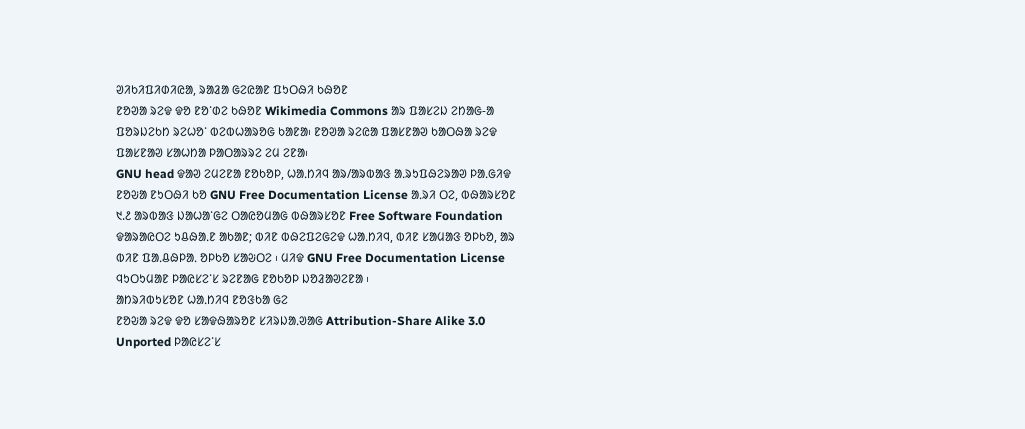ᱣᱤᱠᱤᱯᱤᱰᱤᱭᱟ, ᱨᱟᱲᱟ ᱜᱮᱭᱟᱱ ᱯᱩᱛᱷᱤ ᱠᱷᱚᱱ
ᱱᱚᱣᱟ ᱨᱮᱫ ᱫᱚ ᱱᱚᱸᱰᱮ ᱠᱷᱚᱱ Wikimedia Commons ᱟᱨ ᱯᱟᱥᱮᱡ ᱮᱴᱟᱜ-ᱟ ᱯᱚᱨᱡᱮᱠᱴ ᱨᱮᱦᱚᱸ ᱵᱮᱵᱦᱟᱨᱚᱜ ᱠᱟᱱᱟ᱾ ᱱᱚᱣᱟ ᱨᱮᱭᱟ ᱯᱟᱥᱱᱟᱣ ᱠᱟᱛᱷᱟ ᱨᱮᱫ ᱯᱟᱥᱱᱟᱣ ᱥᱟᱦᱴᱟ ᱞᱟᱛᱟᱨᱨᱮ ᱮᱢ ᱮᱱᱟ᱾
GNU head ᱫᱟᱣ ᱮᱢᱮᱱᱟ ᱱᱚᱠᱚᱞ, ᱦᱟᱹᱴᱤᱧ ᱟᱨ/ᱟᱨᱵᱟᱝ ᱟᱹᱨᱩᱯᱷᱮᱨᱟᱣ ᱞᱟᱹᱜᱤᱫ ᱱᱚᱶᱟ ᱱᱩᱛᱷᱤ ᱠᱚ GNU Free Documentation License ᱟᱹᱨᱤ ᱛᱮ, ᱵᱷᱟᱨᱥᱚᱱ ᱑.᱒ ᱟᱨᱵᱟᱝ ᱡᱟᱦᱟᱸᱜᱮ ᱛᱟᱭᱚᱢᱟᱜ ᱵᱷᱟᱨᱥᱚᱱ Free Software Foundation ᱫᱟᱨᱟᱭᱛᱮ ᱩᱪᱷᱟᱹᱱ ᱟᱠᱟᱱ; ᱵᱤᱱ ᱵᱷᱮᱯᱮᱜᱮᱫ ᱦᱟᱹᱴᱤᱧ, ᱵᱤᱱ ᱥᱟᱢᱟᱝ ᱚᱞᱠᱚ, ᱟᱨ ᱵᱤᱱ ᱯᱟᱹᱪᱷᱞᱟᱹ ᱚᱞᱠᱚ ᱥᱟᱶᱛᱮ ᱾ ᱢᱤᱫ GNU Free Documentation License ᱧᱩᱛᱩᱢᱟᱱ ᱞᱟᱭᱥᱮᱸᱥ ᱨᱮᱱᱟᱜ ᱱᱚᱠᱚᱞ ᱡᱚᱲᱟᱣᱮᱱᱟ ᱾
ᱟᱴᱨᱤᱵᱩᱥᱚᱱ ᱦᱟᱹᱴᱤᱧ ᱱᱚᱝᱠᱟ ᱜᱮ
ᱱᱚᱶᱟ ᱨᱮᱫ ᱫᱚ ᱥᱟᱫᱷᱟᱨᱚᱱ ᱥᱤᱨᱡᱟᱹᱣᱟᱜ Attribution-Share Alike 3.0 Unported ᱞᱟᱭᱥᱮᱸᱥ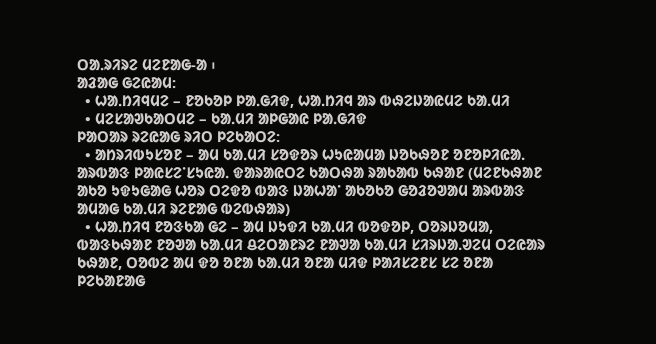ᱛᱟᱹᱨᱤᱨᱮ ᱢᱮᱱᱟᱜ-ᱟ ᱾
ᱟᱲᱟᱜ ᱜᱮᱭᱟᱢ:
  • ᱦᱟᱹᱴᱤᱧᱢᱮ – ᱱᱚᱠᱚᱞ ᱞᱟᱹᱜᱤᱫ, ᱦᱟᱹᱴᱤᱧ ᱟᱨ ᱵᱷᱮᱡᱟᱭᱢᱮ ᱠᱟᱹᱢᱤ
  • ᱢᱮᱥᱟᱣᱠᱟᱛᱢᱮ – ᱠᱟᱹᱢᱤ ᱟᱞᱜᱟᱭ ᱞᱟᱹᱜᱤᱫ
ᱞᱟᱛᱟᱨ ᱨᱮᱭᱟᱜ ᱨᱤᱛ ᱞᱮᱠᱟᱛᱮ:
  • ᱟᱴᱨᱤᱵᱩᱥᱚᱱ – ᱟᱢ ᱠᱟᱹᱢᱤ ᱥᱚᱫᱚᱨ ᱦᱩᱭᱟᱢᱟ ᱡᱚᱠᱷᱚᱱ ᱚᱱᱚᱞᱤᱭᱟᱹ ᱟᱨᱵᱟᱝ ᱞᱟᱭᱥᱮᱸᱥᱩᱭᱟᱹ ᱫᱟᱨᱟᱭᱛᱮ ᱠᱟᱛᱷᱟ ᱨᱟᱠᱟᱵ ᱠᱷᱟᱱ (ᱢᱮᱱᱠᱷᱟᱱ ᱟᱠᱚ ᱩᱫᱩᱜᱟᱜ ᱦᱚᱨ ᱛᱮᱫᱚ ᱵᱟᱝ ᱡᱟᱦᱟᱸ ᱟᱠᱚᱠᱚ ᱜᱚᱲᱚᱣᱟᱢ ᱟᱨᱵᱟᱝ ᱟᱢᱟᱜ ᱠᱟᱹᱢᱤ ᱨᱮᱱᱟᱜ ᱵᱮᱵᱷᱟᱨ)
  • ᱦᱟᱹᱴᱤᱧ ᱱᱚᱝᱠᱟ ᱜᱮ – ᱟᱢ ᱡᱩᱫᱤ ᱠᱟᱹᱢᱤ ᱵᱚᱫᱚᱞ, ᱛᱚᱨᱡᱚᱢᱟ, ᱵᱟᱝᱠᱷᱟᱱ ᱱᱚᱣᱟ ᱠᱟᱹᱢᱤ ᱪᱮᱛᱟᱱᱨᱮ ᱱᱟᱣᱟ ᱠᱟᱹᱢᱤ ᱥᱤᱨᱡᱟᱹᱣᱮᱢ ᱛᱮᱭᱟᱨ ᱠᱷᱟᱱ, ᱛᱚᱵᱮ ᱟᱢ ᱫᱚ ᱚᱱᱟ ᱠᱟᱹᱢᱤ ᱚᱱᱟ ᱢᱤᱫ ᱞᱟᱤᱥᱮᱱᱥ ᱥᱮ ᱚᱱᱟ ᱞᱮᱠᱟᱱᱟᱜ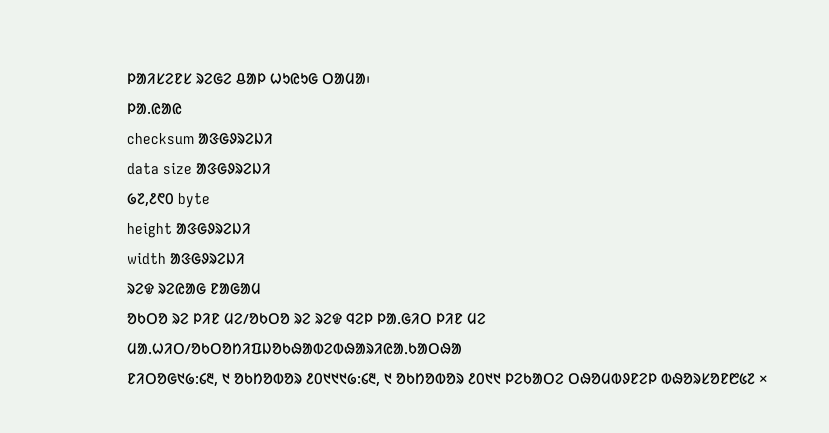ᱞᱟᱤᱥᱮᱱᱥ ᱨᱮᱜᱮ ᱪᱟᱞ ᱦᱩᱭᱩᱜ ᱛᱟᱢᱟ᱾
ᱞᱟ.ᱭᱟᱭ
checksum ᱟᱝᱜᱽᱨᱮᱡᱤ
data size ᱟᱝᱜᱽᱨᱮᱡᱤ
᱙᱗,᱒᱖᱐ byte
height ᱟᱝᱜᱽᱨᱮᱡᱤ
width ᱟᱝᱜᱽᱨᱮᱡᱤ
ᱨᱮᱫ ᱨᱮᱭᱟᱜ ᱱᱟᱜᱟᱢ
ᱚᱠᱛᱚ ᱨᱮ ᱞᱤᱱ ᱢᱮ/ᱚᱠᱛᱚ ᱨᱮ ᱨᱮᱫ ᱧᱮᱞ ᱞᱟᱹᱜᱤᱛ ᱞᱤᱱ ᱢᱮ
ᱢᱟᱹᱦᱤᱛ/ᱚᱠᱛᱚᱴᱤᱯᱡᱚᱠᱷᱟᱵᱮᱵᱷᱟᱨᱤᱭᱟᱹᱠᱟᱛᱷᱟ
ᱱᱤᱛᱚᱜ᱑᱙:᱔᱓, ᱑ ᱚᱠᱴᱚᱵᱚᱨ ᱒᱐᱑᱑᱑᱙:᱔᱓, ᱑ ᱚᱠᱴᱚᱵᱚᱨ ᱒᱐᱑᱑ ᱞᱮᱠᱟᱛᱮ ᱛᱷᱚᱢᱵᱽᱱᱮᱞ ᱵᱷᱚᱨᱥᱚᱱ᱘᱕᱗ ×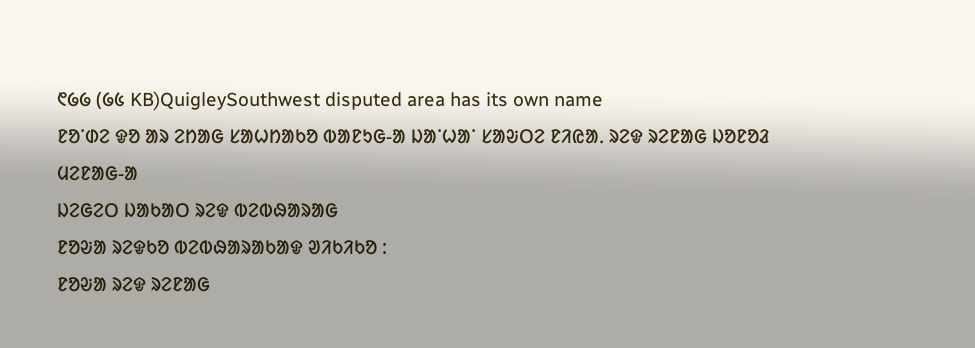᱖᱙᱙ (᱙᱕ KB)QuigleySouthwest disputed area has its own name
ᱱᱚᱸᱰᱮ ᱫᱚ ᱟᱨ ᱮᱴᱟᱜ ᱥᱟᱦᱴᱟᱠᱚ ᱵᱟᱱᱩᱜ-ᱟ ᱡᱟᱸᱦᱟᱸ ᱥᱟᱶᱛᱮ ᱱᱤᱭᱟᱹ ᱨᱮᱫ ᱨᱮᱱᱟᱜ ᱡᱚᱱᱚᱲ ᱢᱮᱱᱟᱜ-ᱟ
ᱡᱮᱜᱮᱛ ᱡᱟᱠᱟᱛ ᱨᱮᱫ ᱵᱮᱵᱷᱟᱨᱟᱜ
ᱱᱚᱶᱟ ᱨᱮᱫᱠᱚ ᱵᱮᱵᱷᱟᱨᱟᱠᱟᱫ ᱣᱤᱠᱤᱠᱚ :
ᱱᱚᱶᱟ ᱨᱮᱫ ᱨᱮᱱᱟᱜ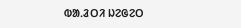ᱵᱟᱹᱲᱛᱤ ᱡᱮᱜᱮᱛ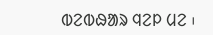ᱵᱮᱵᱷᱟᱨ ᱧᱮᱞ ᱢᱮ ᱾